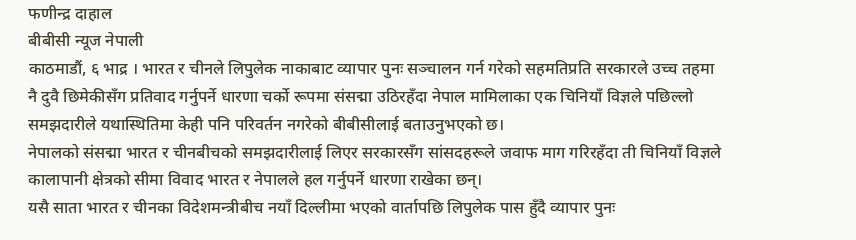फणीन्द्र दाहाल
बीबीसी न्यूज नेपाली
काठमाडौं, ६ भाद्र । भारत र चीनले लिपुलेक नाकाबाट व्यापार पुनः सञ्चालन गर्न गरेको सहमतिप्रति सरकारले उच्च तहमा नै दुवै छिमेकीसँग प्रतिवाद गर्नुपर्ने धारणा चर्को रूपमा संसद्मा उठिरहँदा नेपाल मामिलाका एक चिनियाँ विज्ञले पछिल्लो समझदारीले यथास्थितिमा केही पनि परिवर्तन नगरेको बीबीसीलाई बताउनुभएको छ।
नेपालको संसद्मा भारत र चीनबीचको समझदारीलाई लिएर सरकारसँग सांसदहरूले जवाफ माग गरिरहँदा ती चिनियाँ विज्ञले कालापानी क्षेत्रको सीमा विवाद भारत र नेपालले हल गर्नुपर्ने धारणा राखेका छन्।
यसै साता भारत र चीनका विदेशमन्त्रीबीच नयाँ दिल्लीमा भएको वार्तापछि लिपुलेक पास हुँदै व्यापार पुनः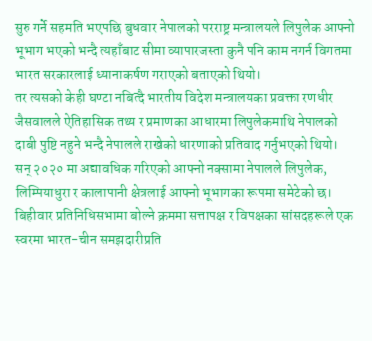सुरु गर्ने सहमति भएपछि बुधवार नेपालको परराष्ट्र मन्त्रालयले लिपुलेक आफ्नो भूभाग भएको भन्दै त्यहाँबाट सीमा व्यापारजस्ता कुनै पनि काम नगर्न विगतमा भारत सरकारलाई ध्यानाकर्षण गराएको बताएको थियो।
तर त्यसको केही घण्टा नबित्दै भारतीय विदेश मन्त्रालयका प्रवक्ता रणधीर जैसवालले ऐतिहासिक तथ्य र प्रमाणका आधारमा लिपुलेकमाथि नेपालको दाबी पुष्टि नहुने भन्दै नेपालले राखेको धारणाको प्रतिवाद गर्नुभएको थियो।
सन् २०२० मा अद्यावधिक गरिएको आफ्नो नक्सामा नेपालले लिपुलेक, लिम्पियाधुरा र कालापानी क्षेत्रलाई आफ्नो भूभागका रूपमा समेटेको छ।
बिहीवार प्रतिनिधिसभामा बोल्ने क्रममा सत्तापक्ष र विपक्षका सांसदहरूले एक स्वरमा भारत-चीन समझदारीप्रति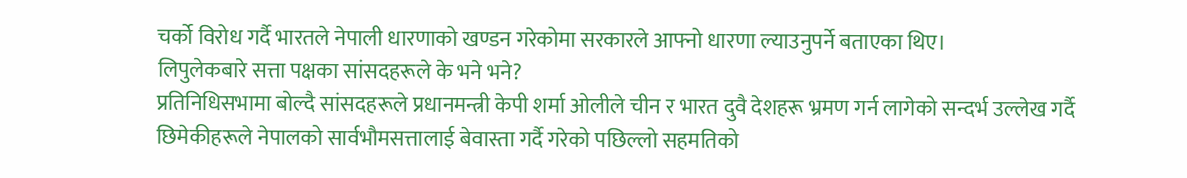चर्को विरोध गर्दै भारतले नेपाली धारणाको खण्डन गरेकोमा सरकारले आफ्नो धारणा ल्याउनुपर्ने बताएका थिए।
लिपुलेकबारे सत्ता पक्षका सांसदहरूले के भने भने?
प्रतिनिधिसभामा बोल्दै सांसदहरूले प्रधानमन्त्री केपी शर्मा ओलीले चीन र भारत दुवै देशहरू भ्रमण गर्न लागेको सन्दर्भ उल्लेख गर्दै छिमेकीहरूले नेपालको सार्वभौमसत्तालाई बेवास्ता गर्दै गरेको पछिल्लो सहमतिको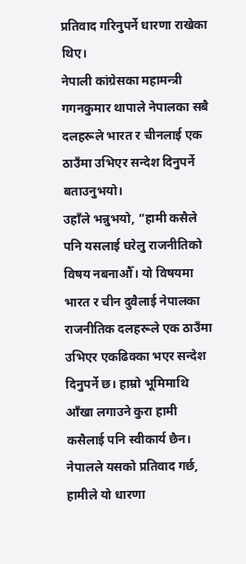प्रतिवाद गरिनुपर्ने धारणा राखेका थिए।
नेपाली कांग्रेसका महामन्त्री गगनकुमार थापाले नेपालका सबै दलहरूले भारत र चीनलाई एक ठाउँमा उभिएर सन्देश दिनुपर्ने बताउनुभयो।
उहाँले भन्नुभयो, “हामी कसैले पनि यसलाई घरेलु राजनीतिको विषय नबनाऔँ। यो विषयमा भारत र चीन दुवैलाई नेपालका राजनीतिक दलहरूले एक ठाउँमा उभिएर एकढिक्का भएर सन्देश दिनुपर्ने छ। हाम्रो भूमिमाथि आँखा लगाउने कुरा हामी कसैलाई पनि स्वीकार्य छैन। नेपालले यसको प्रतिवाद गर्छ, हामीले यो धारणा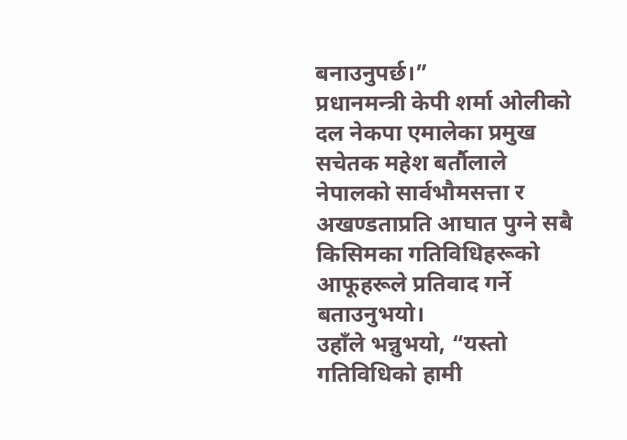बनाउनुपर्छ।”
प्रधानमन्त्री केपी शर्मा ओलीको दल नेकपा एमालेका प्रमुख सचेतक महेश बर्तौलाले नेपालको सार्वभौमसत्ता र अखण्डताप्रति आघात पुग्ने सबै किसिमका गतिविधिहरूको आफूहरूले प्रतिवाद गर्ने बताउनुभयो।
उहाँले भन्नुभयो, “यस्तो गतिविधिको हामी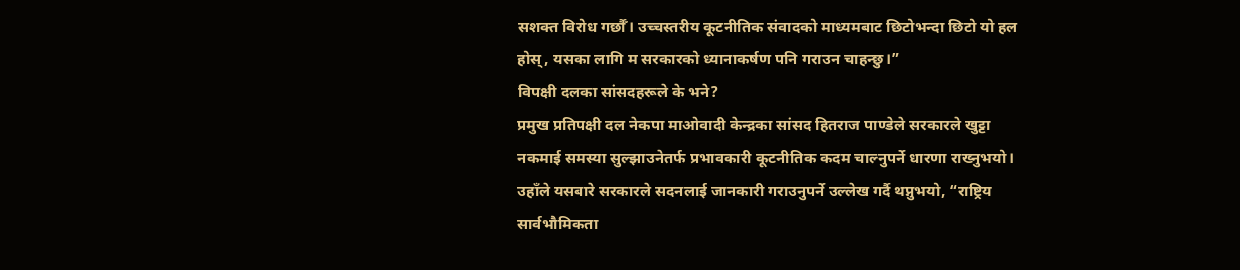सशक्त विरोध गर्छौँ। उच्चस्तरीय कूटनीतिक संवादको माध्यमबाट छिटोभन्दा छिटो यो हल होस्, यसका लागि म सरकारको ध्यानाकर्षण पनि गराउन चाहन्छु।”
विपक्षी दलका सांसदहरूले के भने?
प्रमुख प्रतिपक्षी दल नेकपा माओवादी केन्द्रका सांसद हितराज पाण्डेले सरकारले खुट्टा नकमाई समस्या सुल्झाउनेतर्फ प्रभावकारी कूटनीतिक कदम चाल्नुपर्ने धारणा राख्नुभयो।
उहाँले यसबारे सरकारले सदनलाई जानकारी गराउनुपर्ने उल्लेख गर्दै थप्नुभयो, “राष्ट्रिय सार्वभौमिकता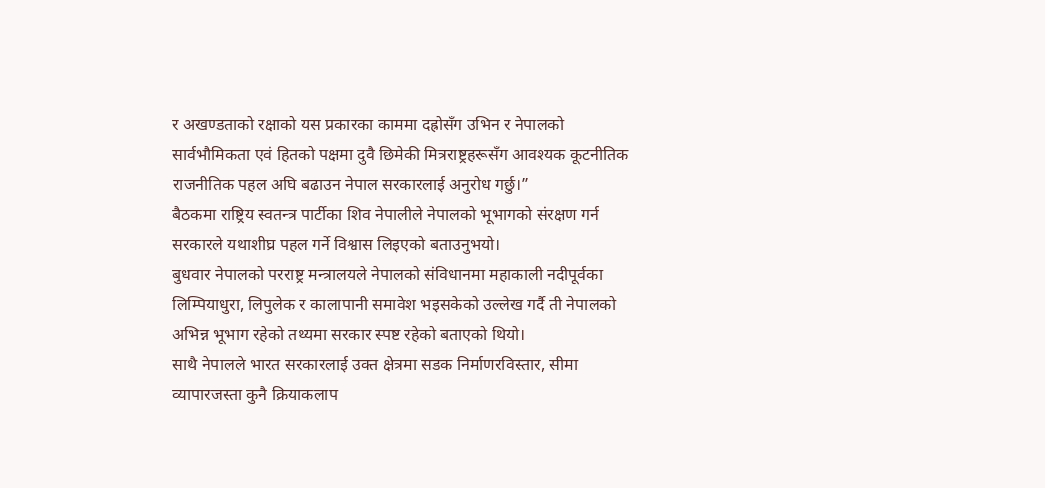र अखण्डताको रक्षाको यस प्रकारका काममा दह्रोसँग उभिन र नेपालको सार्वभौमिकता एवं हितको पक्षमा दुवै छिमेकी मित्रराष्ट्रहरूसँग आवश्यक कूटनीतिक राजनीतिक पहल अघि बढाउन नेपाल सरकारलाई अनुरोध गर्छु।”
बैठकमा राष्ट्रिय स्वतन्त्र पार्टीका शिव नेपालीले नेपालको भूभागको संरक्षण गर्न सरकारले यथाशीघ्र पहल गर्ने विश्वास लिइएको बताउनुभयो।
बुधवार नेपालको परराष्ट्र मन्त्रालयले नेपालको संविधानमा महाकाली नदीपूर्वका लिम्पियाधुरा, लिपुलेक र कालापानी समावेश भइसकेको उल्लेख गर्दै ती नेपालको अभिन्न भूभाग रहेको तथ्यमा सरकार स्पष्ट रहेको बताएको थियो।
साथै नेपालले भारत सरकारलाई उक्त क्षेत्रमा सडक निर्माणरविस्तार, सीमा व्यापारजस्ता कुनै क्रियाकलाप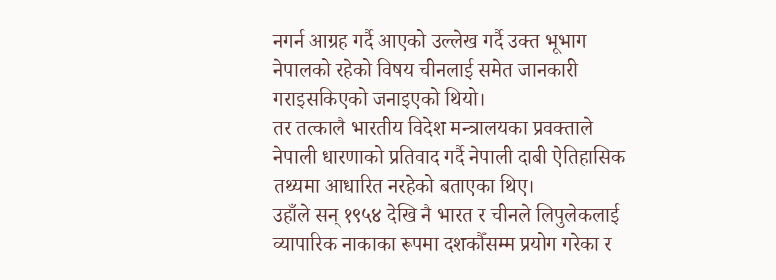नगर्न आग्रह गर्दै आएको उल्लेख गर्दै उक्त भूभाग नेपालको रहेको विषय चीनलाई समेत जानकारी गराइसकिएको जनाइएको थियो।
तर तत्कालै भारतीय विदेश मन्त्रालयका प्रवक्ताले नेपाली धारणाको प्रतिवाद गर्दै नेपाली दाबी ऐतिहासिक तथ्यमा आधारित नरहेको बताएका थिए।
उहाँले सन् १९५४ देखि नै भारत र चीनले लिपुलेकलाई व्यापारिक नाकाका रूपमा दशकौँसम्म प्रयोग गरेका र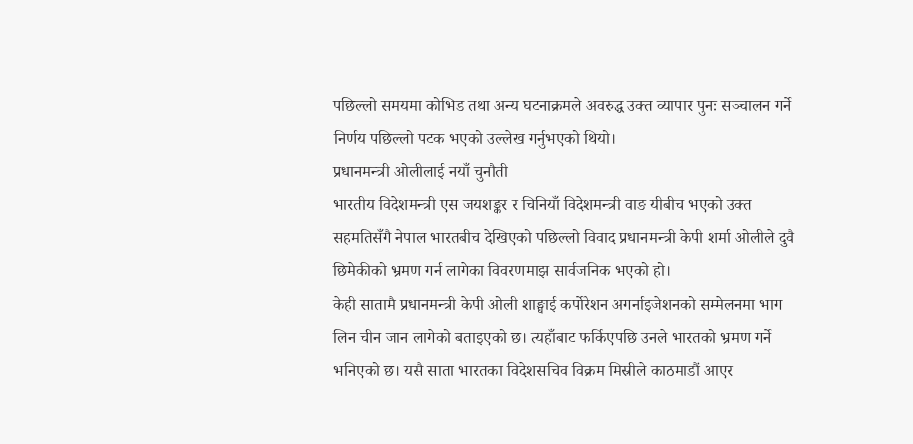पछिल्लो समयमा कोभिड तथा अन्य घटनाक्रमले अवरुद्ध उक्त व्यापार पुनः सञ्चालन गर्ने निर्णय पछिल्लो पटक भएको उल्लेख गर्नुभएको थियो।
प्रधानमन्त्री ओलीलाई नयाँ चुनौती
भारतीय विदेशमन्त्री एस जयशङ्कर र चिनियाँ विदेशमन्त्री वाङ यीबीच भएको उक्त सहमतिसँगै नेपाल भारतबीच देखिएको पछिल्लो विवाद प्रधानमन्त्री केपी शर्मा ओलीले दुवै छिमेकीको भ्रमण गर्न लागेका विवरणमाझ सार्वजनिक भएको हो।
केही सातामै प्रधानमन्त्री केपी ओली शाङ्घाई कर्पोरेशन अगर्नाइजेशनको सम्मेलनमा भाग लिन चीन जान लागेको बताइएको छ। त्यहाँबाट फर्किएपछि उनले भारतको भ्रमण गर्ने भनिएको छ। यसै साता भारतका विदेशसचिव विक्रम मिस्रीले काठमाडौं आएर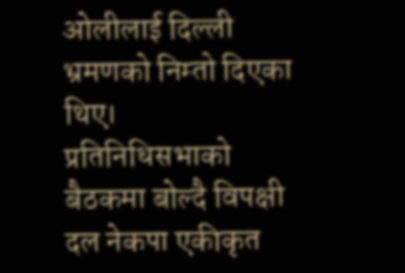ओलीलाई दिल्ली भ्रमणको निम्तो दिएका थिए।
प्रतिनिधिसभाको बैठकमा बोल्दै विपक्षी दल नेकपा एकीकृत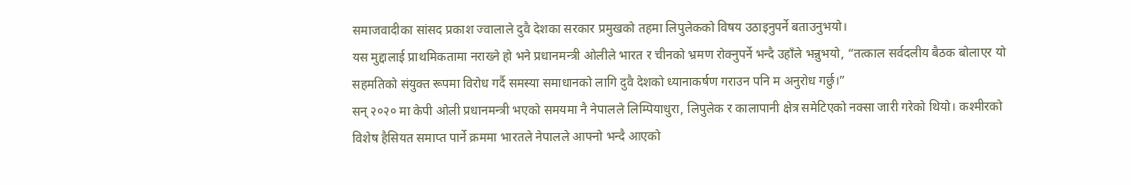समाजवादीका सांसद प्रकाश ज्वालाले दुवै देशका सरकार प्रमुखको तहमा लिपुलेकको विषय उठाइनुपर्ने बताउनुभयो।
यस मुद्दालाई प्राथमिकतामा नराख्ने हो भने प्रधानमन्त्री ओलीले भारत र चीनको भ्रमण रोक्नुपर्ने भन्दै उहाँले भन्नुभयो, “तत्काल सर्वदलीय बैठक बोलाएर यो सहमतिको संयुक्त रूपमा विरोध गर्दै समस्या समाधानको लागि दुवै देशको ध्यानाकर्षण गराउन पनि म अनुरोध गर्छु।”
सन् २०२० मा केपी ओली प्रधानमन्त्री भएको समयमा नै नेपालले लिम्पियाधुरा, लिपुलेक र कालापानी क्षेत्र समेटिएको नक्सा जारी गरेको थियो। कश्मीरको विशेष हैसियत समाप्त पार्ने क्रममा भारतले नेपालले आफ्नो भन्दै आएको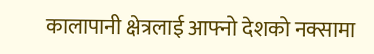कालापानी क्षेत्रलाई आफ्नो देशको नक्सामा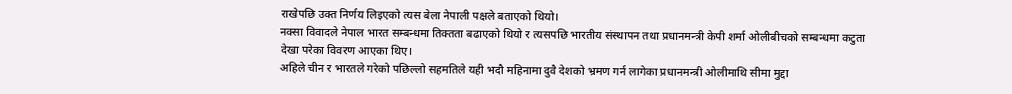राखेपछि उक्त निर्णय लिइएको त्यस बेला नेपाली पक्षले बताएको थियो।
नक्सा विवादले नेपाल भारत सम्बन्धमा तिक्तता बढाएको थियो र त्यसपछि भारतीय संस्थापन तथा प्रधानमन्त्री केपी शर्मा ओलीबीचको सम्बन्धमा कटुता देखा परेका विवरण आएका थिए।
अहिले चीन र भारतले गरेको पछिल्लो सहमतिले यही भदौ महिनामा दुवै देशको भ्रमण गर्न लागेका प्रधानमन्त्री ओलीमाथि सीमा मुद्दा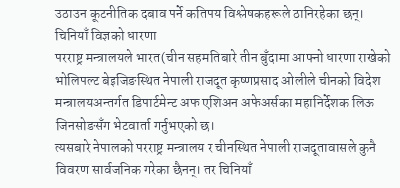उठाउन कूटनीतिक दबाव पर्ने कतिपय विश्लेषकहरूले ठानिरहेका छन्।
चिनियाँ विज्ञको धारणा
परराष्ट्र मन्त्रालयले भारत(चीन सहमतिबारे तीन बुँदामा आफ्नो धारणा राखेको भोलिपल्ट बेइजिङस्थित नेपाली राजदूत कृष्णप्रसाद ओलीले चीनको विदेश मन्त्रालयअन्तर्गत डिपार्टमेन्ट अफ एशिअन अफेअर्सका महानिर्देशक लिऊ जिनसोङसँग भेटवार्ता गर्नुभएको छ।
त्यसबारे नेपालको परराष्ट्र मन्त्रालय र चीनस्थित नेपाली राजदूतावासले कुनै विवरण सार्वजनिक गरेका छैनन्। तर चिनियाँ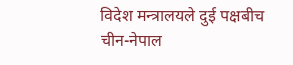विदेश मन्त्रालयले दुई पक्षबीच चीन-नेपाल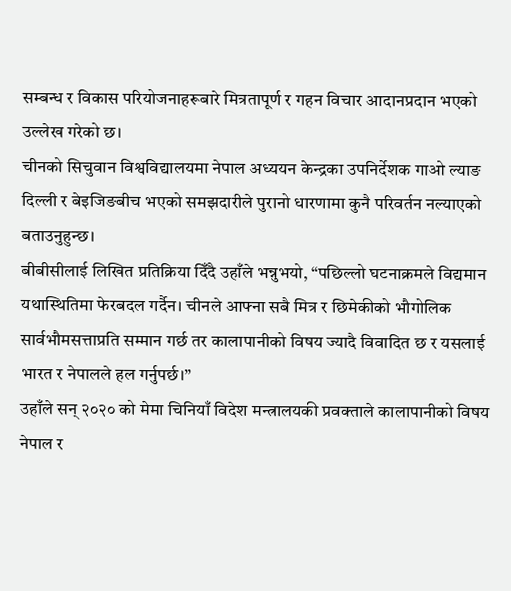सम्बन्ध र विकास परियोजनाहरूबारे मित्रतापूर्ण र गहन विचार आदानप्रदान भएको उल्लेख गरेको छ।
चीनको सिचुवान विश्वविद्यालयमा नेपाल अध्ययन केन्द्रका उपनिर्देशक गाओ ल्याङ दिल्ली र बेइजिङबीच भएको समझदारीले पुरानो धारणामा कुनै परिवर्तन नल्याएको बताउनुहुन्छ।
बीबीसीलाई लिखित प्रतिक्रिया दिँदै उहाँले भन्नुभयो, “पछिल्लो घटनाक्रमले विद्यमान यथास्थितिमा फेरबदल गर्दैन। चीनले आफ्ना सबै मित्र र छिमेकीको भौगोलिक सार्वभौमसत्ताप्रति सम्मान गर्छ तर कालापानीको विषय ज्यादै विवादित छ र यसलाई भारत र नेपालले हल गर्नुपर्छ।”
उहाँले सन् २०२० को मेमा चिनियाँ विदेश मन्त्रालयकी प्रवक्ताले कालापानीको विषय नेपाल र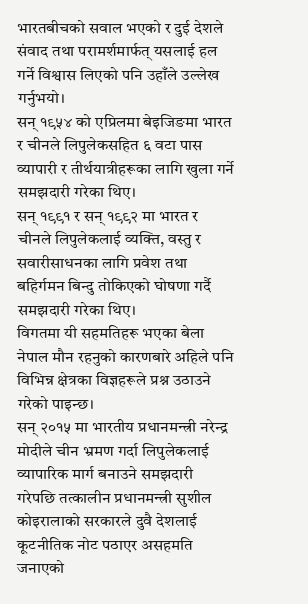भारतबीचको सवाल भएको र दुई देशले संवाद तथा परामर्शमार्फत् यसलाई हल गर्ने विश्वास लिएको पनि उहाँले उल्लेख गर्नुभयो।
सन् १९५४ को एप्रिलमा बेइजिङमा भारत र चीनले लिपुलेकसहित ६ वटा पास व्यापारी र तीर्थयात्रीहरूका लागि खुला गर्ने समझदारी गरेका थिए।
सन् १९९१ र सन् १९९२ मा भारत र चीनले लिपुलेकलाई व्यक्ति, वस्तु र सवारीसाधनका लागि प्रवेश तथा बहिर्गमन बिन्दु तोकिएको घोषणा गर्दै समझदारी गरेका थिए।
विगतमा यी सहमतिहरू भएका बेला नेपाल मौन रहनुको कारणबारे अहिले पनि विभिन्न क्षेत्रका विज्ञहरूले प्रश्न उठाउने गरेको पाइन्छ।
सन् २०१५ मा भारतीय प्रधानमन्त्री नरेन्द्र मोदीले चीन भ्रमण गर्दा लिपुलेकलाई व्यापारिक मार्ग बनाउने समझदारी गरेपछि तत्कालीन प्रधानमन्त्री सुशील कोइरालाको सरकारले दुवै देशलाई कूटनीतिक नोट पठाएर असहमति जनाएको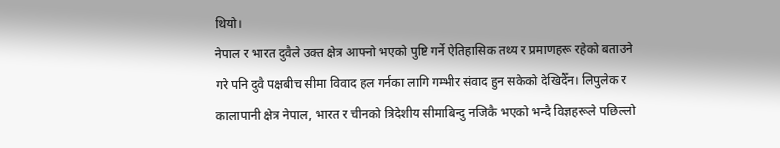थियो।
नेपाल र भारत दुवैले उक्त क्षेत्र आफ्नो भएको पुष्टि गर्ने ऐतिहासिक तथ्य र प्रमाणहरू रहेको बताउने गरे पनि दुवै पक्षबीच सीमा विवाद हल गर्नका लागि गम्भीर संवाद हुन सकेको देखिदैँन। लिपुलेक र कालापानी क्षेत्र नेपाल, भारत र चीनको त्रिदेशीय सीमाबिन्दु नजिकै भएको भन्दै विज्ञहरूले पछिल्लो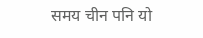समय चीन पनि यो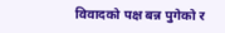विवादको पक्ष बन्न पुगेको र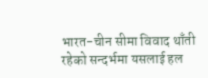भारत-चीन सीमा विवाद थाँती रहेको सन्दर्भमा यसलाई हल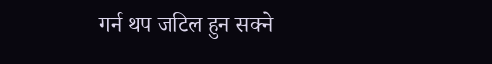गर्न थप जटिल हुन सक्ने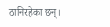ठानिरहेका छन्।